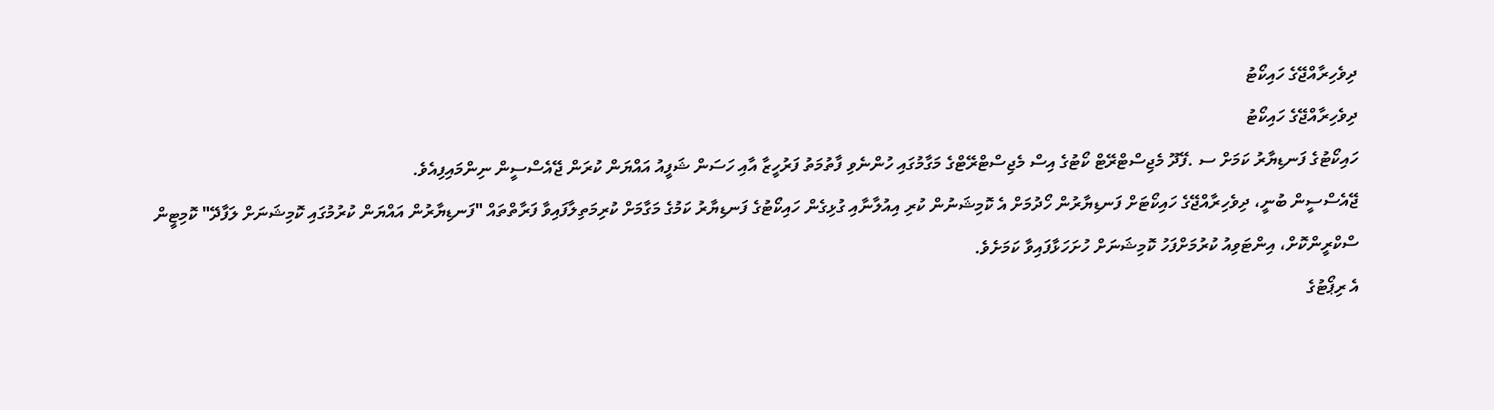ދިވެހިރާއްޖޭގެ ހައިކޯޓު
ދިވެހިރާއްޖޭގެ ހައިކޯޓު
ހައިކޯޓުގެ ފަނޑިޔާރު ކަމަށް ސ .ފޭދޫ މެޖިސްޓްރޭޓް ކޯޓުގެ އިސް މެޖިސްޓްރޭޓްގެ މަގާމުގައި ހުންނެވި ފާތުމަތު ފަރުހީޒާ އާއި ހަސަން ޝަފީއު އައްޔަން ކުރަން ޖޭއެސްސީން ނިންމައިފިއެވެ.
ޖޭއެސްސީން ބުނީ، ދިވެހިރާއްޖޭގެ ހައިކޯޓަށް ފަނޑިޔާރުން ހޯދުމަށް އެ ކޮމިޝަނުން ކުރި އިއުލާނާއި ގުޅިގެން ހައިކޯޓުގެ ފަނޑިޔާރު ކަމުގެ މަގާމަށް ކުރިމަތިލާފައިވާ ފަރާތްތައް "ފަނޑިޔާރުން އައްޔަން ކުރުމުގައި ކޮމިޝަނަށް ލަފާދޭ" ކޮމިޓީން ސްކްރީންކޮށް، އިންޓަވިއު ކުރުމަށްފަހު ކޮމިޝަނަށް ހުށަހަޅާފައިވާ ކަމަށެވެ.
އެ ރިޕޯޓުގެ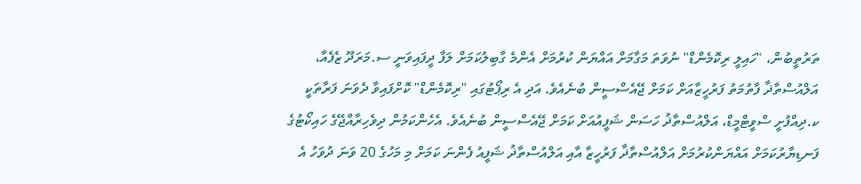ތަރުތީބުން، "ހައިލީ ރިކޮމެންޑް" ނުވަތަ މަގާމަށް އައްޔަން ކުރުމަށް އެންމެ ގާބިލުކަމަށް ލަފާ ދީފައިވަނީ ސ.މަރަދޫ ޒެފެއާ، އަލްއުސްތާޛާ ފާތުމަތު ފަރުހީޒާއަށް ކަމަށް ޖޭއެސްސީން ބުނެއެވެ. އަދި އެ ރިޕޯޓުގައި "ރިކޮމެންޑް" ކޮށްފައިވާ ދެވަނަ ފަރާތަކީ ކ.ދިއްފުށީ ސްވީޓްމީޑް، އަލްއުސްތާޛު ހަސަން ޝަފީއުއަށް ކަމަށް ޖޭއެސްސީން ބުނެއެވެ. އެހެންކަމުން ދިވެހިރާއްޖޭގެ ހައިކޯޓުގެ ފަނޑިޔާރުކަމަށް އައްޔަންކުރުމަށް އަލްއުސްތާޛާ ފަރުހީޒާ އާއި އަލްއުސްތާޛު ޝަފީއު ފެންނަ ކަމަށް މި މަހުގެ 20 ވަނަ ދުވަހު އެ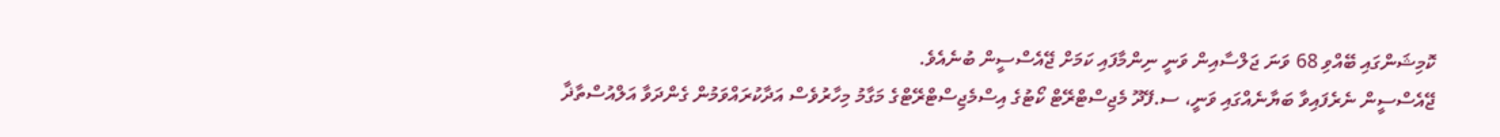ކޮމިޝަންގައި ބޭއްވި 68 ވަނަ ޖަލްސާއިން ވަނީ ނިންމާފައި ކަމަށް ޖޭއެސްސީން ބުނެއެވެ.
ޖޭއެސްސީން ނެރެފައިވާ ބަޔާނެއްގައި ވަނީ، ސ.ފޭދޫ މެޖިސްޓްރޭޓް ކޯޓުގެ އިސްމެޖިސްޓްރޭޓްގެ މަގާމު މިހާރުވެސް އަދާކުރައްވަމުން ގެންދަވާ އަލްއުސްތާޛާ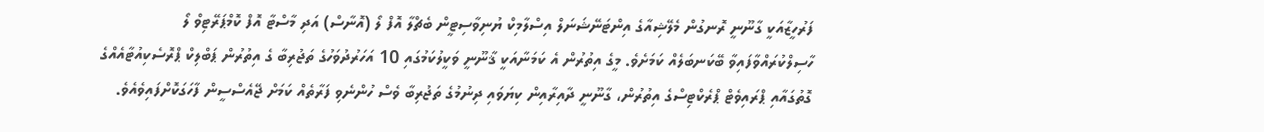ފަރުހީޒާއަކީ ގާނޫނީ ރޮނގުން މެލޭޝިއާގެ އިންޓަނޭޝަނަލް އިސްލާމިކް ޔުނިވާސިޓީން ބެޗްލާ އޮފް ލޯ (އޮނާސް) އަދި މާސްޓާ އޮފް ކޮމްޕަރޭޓިވް ލޯ ހާސިލްކުރައްވާފައިވާ ބޭކަނބަލެއް ކަމަށެވެ. މީގެ އިތުރުން އެ ކަމަނާއަކީ ޤާނޫނީ ވަކީލުކަމުގައި 10 އަހަރުދުވަހުގެ ތަޖުރިބާ ގެ އިތުރުން ޕަބްލިކް ޕްރޮސެކިއުޓާއެއްގެ ގޮތުގައާއި ޕްރައިވެޓް ޕްރެކްޓިސްގެ އިތުރުން، ގާނޫނީ ދާއިރާއިން ކިޔަވައި ދިނުމުގެ ތަޖުރިބާ ވެސް ހުންނެވި ފަރާތެއް ކަމަށް ޖޭއެސްސީން ފާހަގަކޮށްފައިވެއެވެ.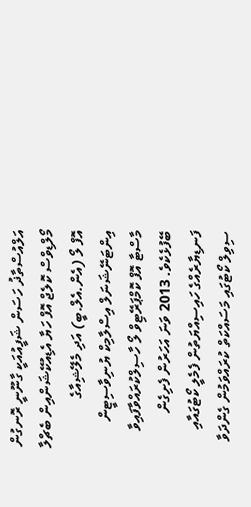އަލްއުސްތާޛު ހަސަން ޝަފީއުއަކީ ގާނޫނީ ރޮނގުން މޯލްޑިވްސް ކޮލެޖް އޮފް ހަޔާ އެޑިއުކޭޝަންއިން ބެޗްލާ އޮފް ލޯ (އެން.އެލް.ބީ) އަދި މެލޭޝިއާގެ އިންޓަނޭޝަނަލް އިސްލާމިކް ޔުނިވާސިޓީން މާސްޓާ އޮފް ކޮމްޕަރޭޓިވް ލޯ ހާސިލްކުރައްވާފައިވާ ބޭފުޅެކެވެ. 2013 ވަނަ އަހަރުން ފެށިގެން ފަނޑިޔާރެއްގެ ހައިސިއްޔަތުން ފެމެލީ ކޯޓުގައާއި ސިވިލް ކޯޓުގައި މަސައްކަތް ކުރައްވަމުން ގެންދަވާ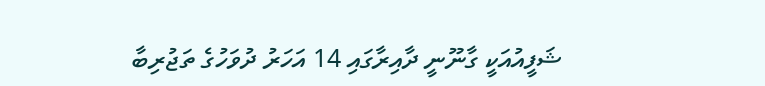ޝަފީއުއަކީ ގާނޫނީ ދާއިރާގައި 14 އަހަރު ދުވަހުގެ ތަޖުރިބާ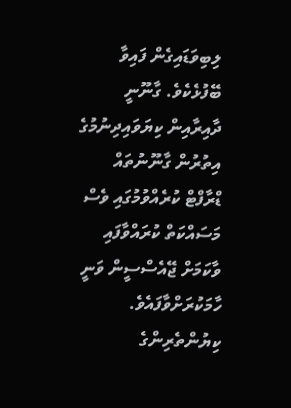ލިބިވަޑައިގެން ފައިވާ ބޭފުޅެކެވެ. ގާނޫނީ ދާއިރާއިން ކިޔަވައިދިނުމުގެ އިތުރުން ގާނޫނުތައް ޑްރާފްޓް ކުރެއްވުމުގައި ވެސް މަސައްކަތް ކުރައްވާފައި ވާކަމަށް ޖޭއެސްސީން ވަނީ ހާމަކުރަށްވާފައެވެ.
ކިޔުންތެރިންގެ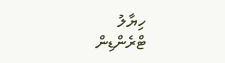ހިޔާލު
ޓްރެންޑިން